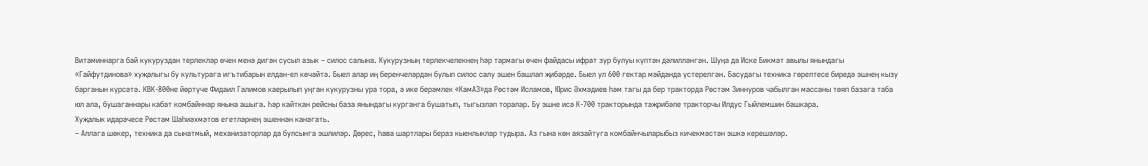Витаминнарга бай кукуруздан терлекләр өчен менә дигән сусыл азык – силос салына. Кукурузның терлекчелекнең һәр тармагы өчен файдасы ифрат зур булуы күптән дәлилләнгән. Шуңа да Иске Бикмәт авылы янындагы «Гайфутдинова» хуҗалыгы бу культурага игътибарын елдан-ел көчәйтә. Быел алар иң беренчеләрдән булып силос салу эшен башлап җибәрде. Быел ул 600 гектар мәйданда үстерелгән. Басудагы техника гөрелтесе биредә эшнең кызу барганын күрсәтә. КВК-800не йөртүче Фидаил Галимов каерылып уңган кукурузны ура тора, ә ике берәмлек «КамАЗ»да Рөстәм Исламов, Юрис Әхмәдиев һәм тагы да бер тракторда Рөстәм Зиннуров чабылган массаны төяп базага таба юл ала, бушаганнары кабат комбайннар янына ашыга. Һәр кайткан рейсны база янындагы курганга бушатып, тыгызлап торалар. Бу эшне исә К-700 тракторында тәҗрибәле тракторчы Илдус Гыйлемшин башкара.
Хуҗалык идарәчесе Рөстәм Шаһиәхмәтов егетләрнең эшеннән канәгать.
– Аллага шөкер, техника да сынатмый, механизаторлар да булсынга эшлиләр. Дөрес, һава шартлары бераз кыенлыклар тудыра. Аз гына көн аязайтуга комбайнчыларыбыз кичекмәстән эшкә керешәләр.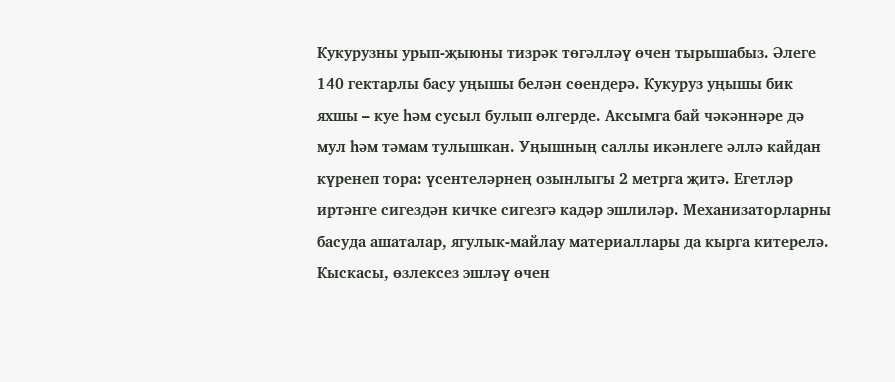Кукурузны урып-җыюны тизрәк төгәлләү өчен тырышабыз. Әлеге 140 гектарлы басу уңышы белән сөендерә. Кукуруз уңышы бик яхшы – куе һәм сусыл булып өлгерде. Аксымга бай чәкәннәре дә мул һәм тәмам тулышкан. Уңышның саллы икәнлеге әллә кайдан күренеп тора: үсентеләрнең озынлыгы 2 метрга җитә. Егетләр иртәнге сигездән кичке сигезгә кадәр эшлиләр. Механизаторларны басуда ашаталар, ягулык-майлау материаллары да кырга китерелә. Кыскасы, өзлексез эшләү өчен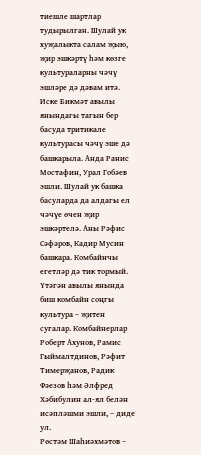тиешле шартлар тудырылган. Шулай ук хуҗалыкта салам җыю, җир эшкәртү һәм көзге культураларны чәчү эшләре дә дәвам итә.
Иске Бикмәт авылы янындагы тагын бер басуда тритикале культурасы чәчү эше дә башкарыла. Анда Ранис Мостафин, Урал Гобәев эшли. Шулай ук башка басуларда да алдагы ел чәчүе өчен җир эшкәртелә. Аны Рәфис Сәфәров, Кадир Мусин башкара. Комбайнчы егетләр дә тик тормый. Үтәгән авылы янында биш комбайн соңгы культура – җитен сугалар. Комбайнерлар Роберт Ахунов, Рамис Гыймалтдинов, Рәфит Тимерҗанов, Радик Фәезов һәм Әлфред Хәбибулин ал-ял белән исәпләшми эшли, – диде ул.
Рөстәм Шаһиәхмәтов –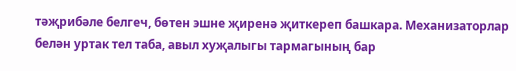тәҗрибәле белгеч, бөтен эшне җиренә җиткереп башкара. Механизаторлар белән уртак тел таба, авыл хуҗалыгы тармагының бар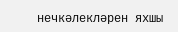нечкәлекләрен яхшы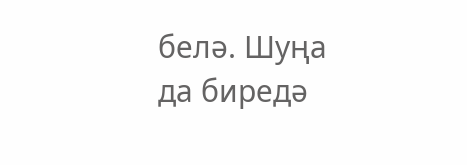белә. Шуңа да биредә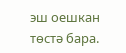эш оешкан төстә бара.